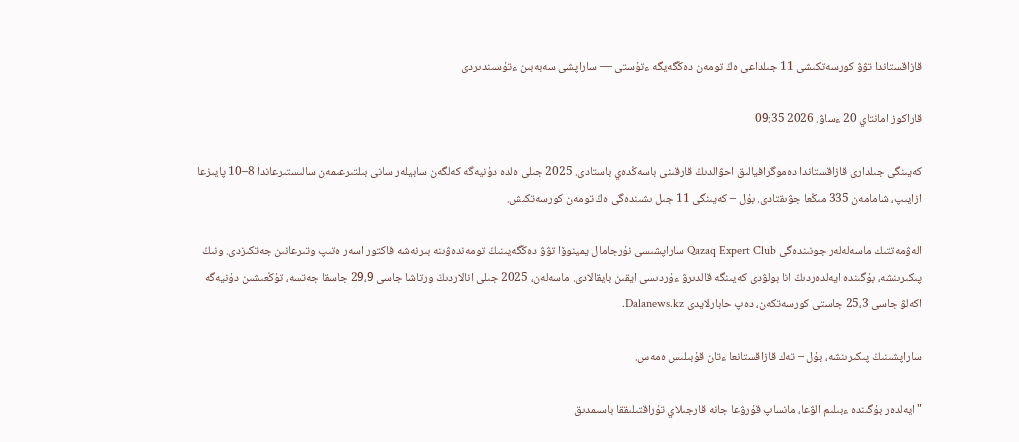قازاقستاندا تۋۋ كورسەتكىشى 11 جىلداعى ەڭ تومەن دەڭگەيگە ءتۇستى — ساراپشى سەبەبىن ءتۇسىندىردى

قاراكوز امانتاي 20 ءساۋ. 2026 09:35

كەيىنگى جىلدارى قازاقستاندا دەموگرافيالىق احۋالدىڭ قارقىنى باسەڭدەي باستادى. 2025 جىلى ەلدە دۇنيەگە كەلگەن سابيلەر سانى بىلتىرعىمەن سالىستىرعاندا 8–10 پايىزعا ازايىپ، شامامەن 335 مىڭعا جۋىقتادى. بۇل – كەيىنگى 11 جىل ىشىندەگى ەڭ تومەن كورسەتكىش.

الەۋمەتتىك ماسەلەلەر جونىندەگى Qazaq Expert Club ساراپشىسى نۇرجامال يمينوۆا تۋۋ دەڭگەيىنىڭ تومەندەۋىنە بىرنەشە فاكتور اسەر ەتىپ وتىرعانىن جەتكىزدى. ونىڭ پىكىرىنشە، بۇگىندە ايەلدەردىڭ انا بولۋدى كەيىنگە قالدىرۋ ءۇردىسى ايقىن بايقالادى. ماسەلەن، 2025 جىلى انالاردىڭ ورتاشا جاسى 29،9 جاسقا جەتسە، تۇڭعىشىن دۇنيەگە اكەلۋ جاسى 25،3 جاستى كورسەتكەن، دەپ حابارلايدى Dalanews.kz.

ساراپشىنىڭ پىكىرىنشە، بۇل – تەك قازاقستانعا ءتان قۇبىلىس ەمەس.

"ايەلدەر بۇگىندە ءبىلىم الۋعا، مانساپ قۇرۋعا جانە قارجىلاي تۇراقتىلىققا باسىمدىق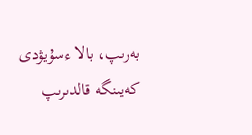بەرىپ، بالا ءسۇيۋدى كەيىنگە قالدىرىپ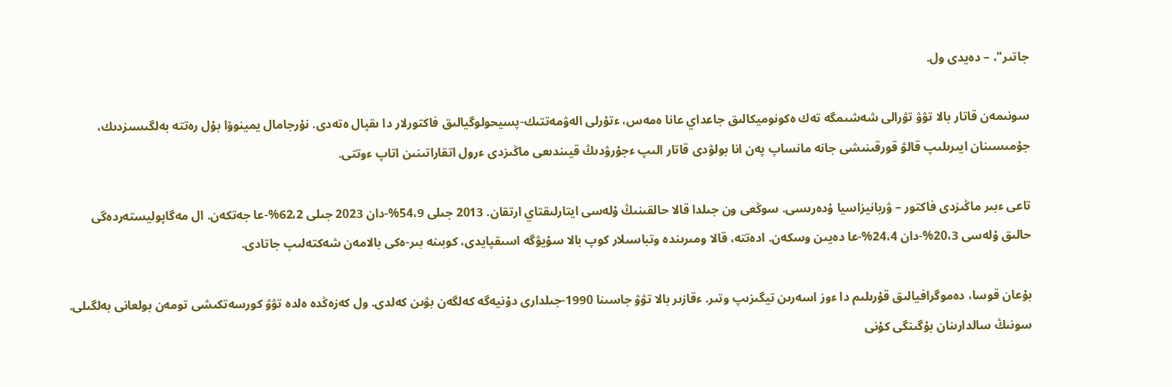جاتىر"، – دەيدى ول.

سونىمەن قاتار بالا تۋۋ تۋرالى شەشىمگە تەك ەكونوميكالىق جاعداي عانا ەمەس، ءتۇرلى الەۋمەتتىك-پسيحولوگيالىق فاكتورلار دا ىقپال ەتەدى. نۇرجامال يمينوۆا بۇل رەتتە بەلگىسىزدىك، جۇمىسىنان ايىرىلىپ قالۋ قورقىنىشى جانە مانساپ پەن انا بولۋدى قاتار الىپ ءجۇرۋدىڭ قيىندىعى ماڭىزدى ءرول اتقاراتىنىن اتاپ ءوتتى.

تاعى ءبىر ماڭىزدى فاكتور – ۋربانيزاسيا ۇدەرىسى. سوڭعى ون جىلدا قالا حالقىنىڭ ۇلەسى ايتارلىقتاي ارتقان. 2013 جىلى 54،9%-دان 2023 جىلى 62،2%-عا جەتكەن. ال مەگاپوليستەردەگى حالىق ۇلەسى 20،3%-دان 24،4%-عا دەيىن وسكەن. ادەتتە، قالا ومىرىندە وتباسىلار كوپ بالا سۇيۋگە اسىقپايدى، كوبىنە بىر-ەكى بالامەن شەكتەلىپ جاتادى.

بۇعان قوسا، دەموگرافيالىق قۇرىلىم دا ءوز اسەرىن تيگىزىپ وتىر. ءقازىر بالا تۋۋ جاسىنا 1990-جىلدارى دۇنيەگە كەلگەن بۋىن كەلدى. ول كەزەڭدە ەلدە تۋۋ كورسەتكىشى تومەن بولعانى بەلگىلى. سونىڭ سالدارىنان بۇگىنگى كۇنى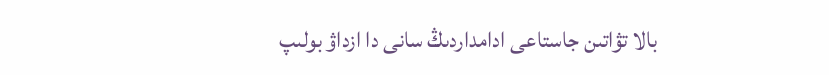بالا تۋاتىن جاستاعى ادامداردىڭ سانى دا ازداۋ بولىپ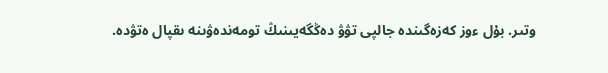وتىر. بۇل ءوز كەزەگىندە جالپى تۋۋ دەڭگەيىنىڭ تومەندەۋىنە ىقپال ەتۋدە.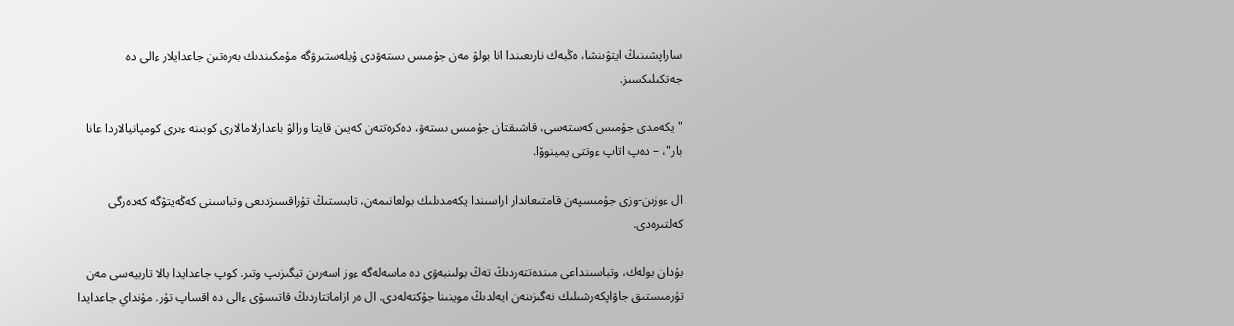ساراپشىنىڭ ايتۋىنشا، ەڭبەك نارىعىندا انا بولۋ مەن جۇمىس ىستەۋدى ۇيلەستىرۋگە مۇمكىندىك بەرەتىن جاعدايلار ءالى دە جەتكىلىكسىز.

"يكەمدى جۇمىس كەستەسى، قاشىقتان جۇمىس ىستەۋ، دەكرەتتەن كەيىن قايتا ورالۋ باعدارلامالارى كوبىنە ءىرى كومپانيالاردا عانا بار"، – دەپ اتاپ ءوتتى يمينوۆا.

ال ءوزىن-وزى جۇمىسپەن قامتىعاندار اراسىندا يكەمدىلىك بولعانىمەن، تابىستىڭ تۇراقسىزدىعى وتباسىنى كەڭەيتۋگە كەدەرگى كەلتىرەدى.

بۇدان بولەك، وتباسىنداعى مىندەتتەردىڭ تەڭ بولىنبەۋى دە ماسەلەگە ءوز اسەرىن تيگىزىپ وتىر. كوپ جاعدايدا بالا تاربيەسى مەن تۇرمىستىق جاۋاپكەرشىلىك نەگىزىنەن ايەلدىڭ موينىنا جۇكتەلەدى. ال ەر ازاماتتاردىڭ قاتىسۋى ءالى دە اقساپ تۇر. مۇنداي جاعدايدا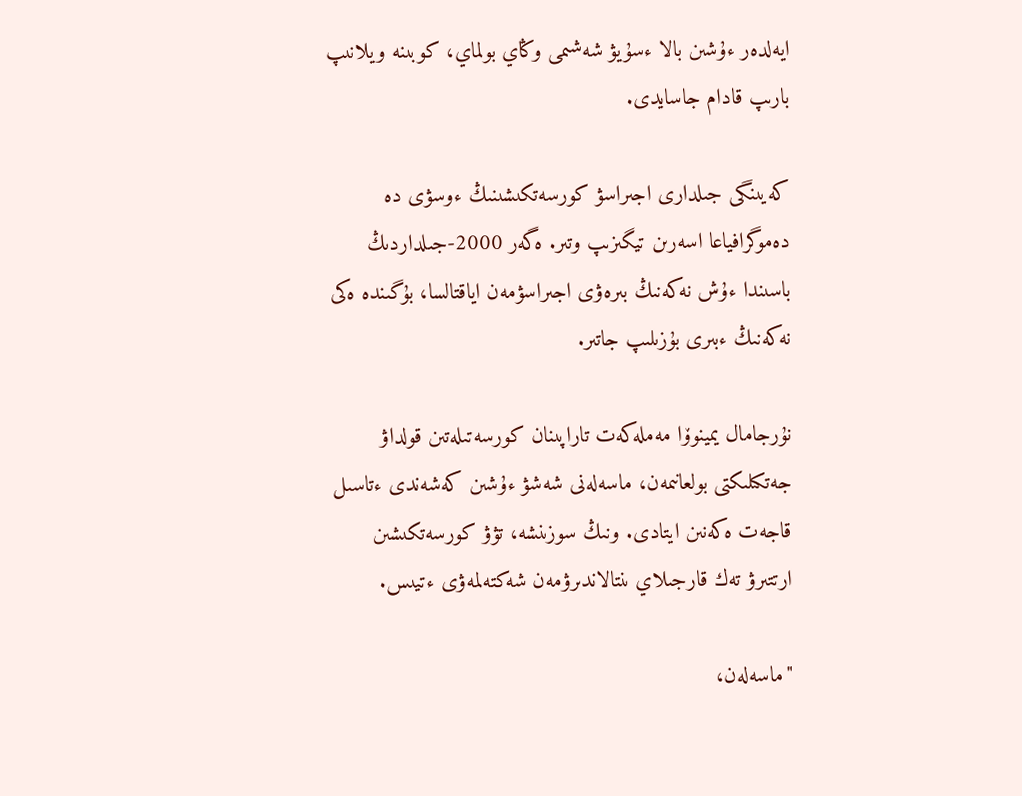ايەلدەر ءۇشىن بالا ءسۇيۋ شەشىمى وڭاي بولماي، كوبىنە ويلانىپ بارىپ قادام جاسايدى.

كەيىنگى جىلدارى اجىراسۋ كورسەتكىشىنىڭ ءوسۋى دە دەموگرافياعا اسەرىن تيگىزىپ وتىر. ەگەر 2000-جىلداردىڭ باسىندا ءۇش نەكەنىڭ بىرەۋى اجىراسۋمەن اياقتالسا، بۇگىندە ەكى نەكەنىڭ ءبىرى بۇزىلىپ جاتىر.

نۇرجامال يمينوۆا مەملەكەت تاراپىنان كورسەتىلەتىن قولداۋ جەتكىلىكتى بولعانىمەن، ماسەلەنى شەشۋ ءۇشىن كەشەندى ءتاسىل قاجەت ەكەنىن ايتادى. ونىڭ سوزىنشە، تۋۋ كورسەتكىشىن ارتتىرۋ تەك قارجىلاي ىنتالاندىرۋمەن شەكتەلمەۋى ءتيىس.

"ماسەلەن،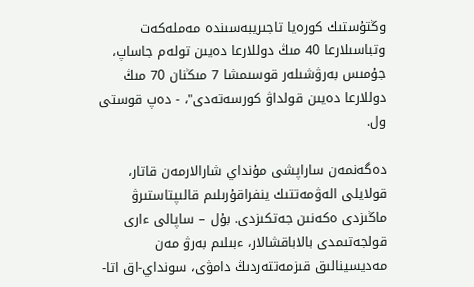وڭتۇستىك كورەيا تاجىريبەسىندە مەملەكەت وتباسىلارعا 40 مىڭ دوللارعا دەيىن تولەم جاساپ، جۇمىس بەرۋشىلەر قوسىمشا 7 مىڭنان 70 مىڭ دوللارعا دەيىن قولداۋ كورسەتەدى"، - دەپ قوستى ول.

دەگەنمەن ساراپشى مۇنداي شارالارمەن قاتار، قولايلى الەۋمەتتىك ينفراقۇرىلىم قالىپتاستىرۋ ماڭىزدى ەكەنىن جەتكىزدى. بۇل – ساپالى ءارى قولجەتىمدى بالاباقشالار، ءبىلىم بەرۋ مەن مەديسينالىق قىزمەتتەردىڭ دامۋى، سونداي-اق اتا-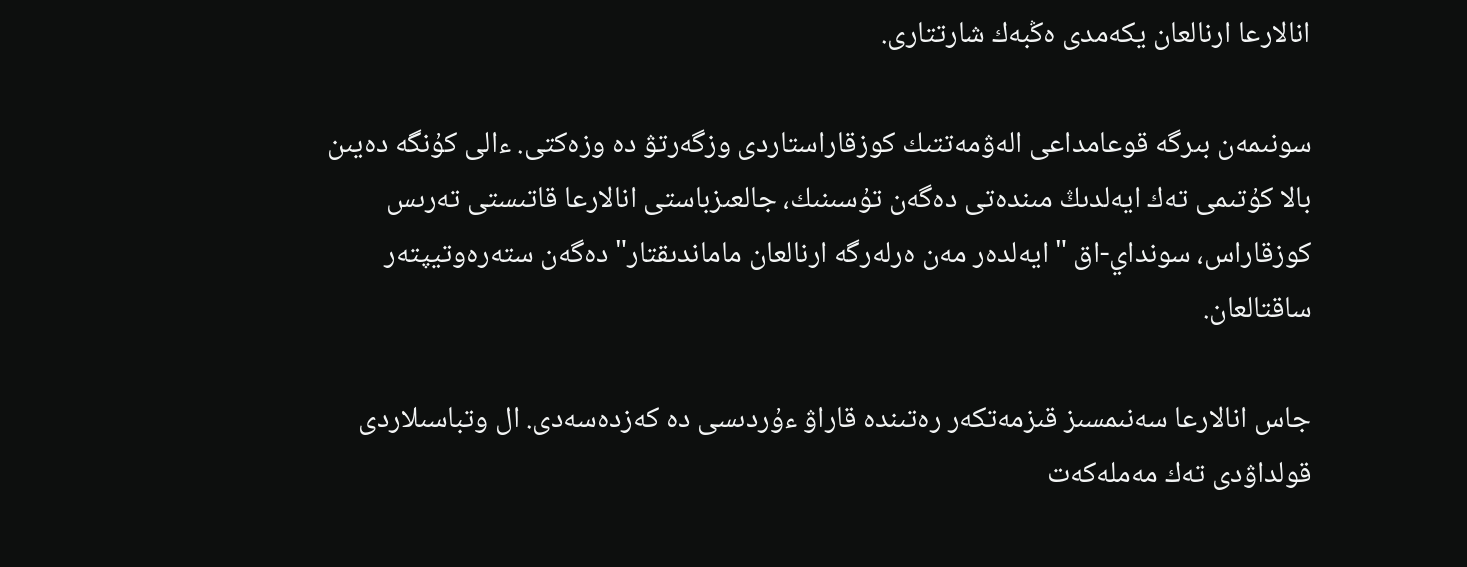انالارعا ارنالعان يكەمدى ەڭبەك شارتتارى.

سونىمەن بىرگە قوعامداعى الەۋمەتتىك كوزقاراستاردى وزگەرتۋ دە وزەكتى. ءالى كۇنگە دەيىن بالا كۇتىمى تەك ايەلدىڭ مىندەتى دەگەن تۇسىنىك، جالعىزباستى انالارعا قاتىستى تەرىس كوزقاراس، سونداي-اق "ايەلدەر مەن ەرلەرگە ارنالعان ماماندىقتار" دەگەن ستەرەوتيپتەر ساقتالعان.

جاس انالارعا سەنىمسىز قىزمەتكەر رەتىندە قاراۋ ءۇردىسى دە كەزدەسەدى. ال وتباسىلاردى قولداۋدى تەك مەملەكەت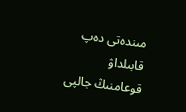مىندەتى دەپ قابىلداۋ قوعامنىڭ جالپى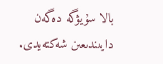بالا سۇيۋگە دەگەن دايىندىعىن شەكتەيدى.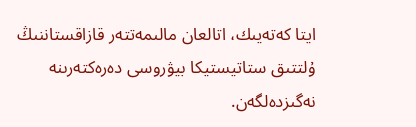ايتا كەتەيىك، اتالعان مالىمەتتەر قازاقستاننىڭ ۇلتتىق ستاتيستيكا بيۋروسى دەرەكتەرىنە نەگىزدەلگەن.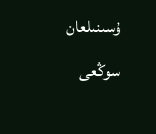ۇسىنىلعان
سوڭعى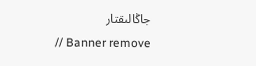جاڭالىقتار
// Banner remove